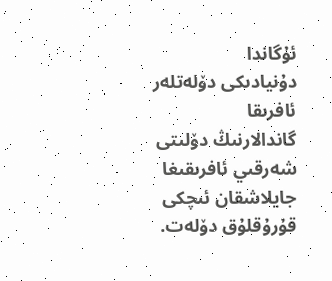ئۇگاندا
دۇنيادىكى دۆلەتلەر
ئافرىقا
گاندالارنىڭ دۆلىتى
شەرقىي ئافرىقىغا جايلاشقان ئىچكى قۇرۇقلۇق دۆلەت.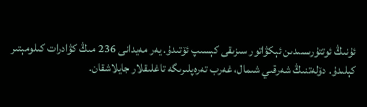ئۇنىڭ ئوتتۇرىسىدىن ئېكۋاتور سىزىقى كېسىپ ئۆتىدۇ. يەر مەيدانى 236 مىڭ كۋادرات كىلومېتىر كېلىدۇ. دۆلەتنىڭ شەرقىي شىمال، غەرب تەرەپلىرىگە تاغلىقلار جايلاشقان.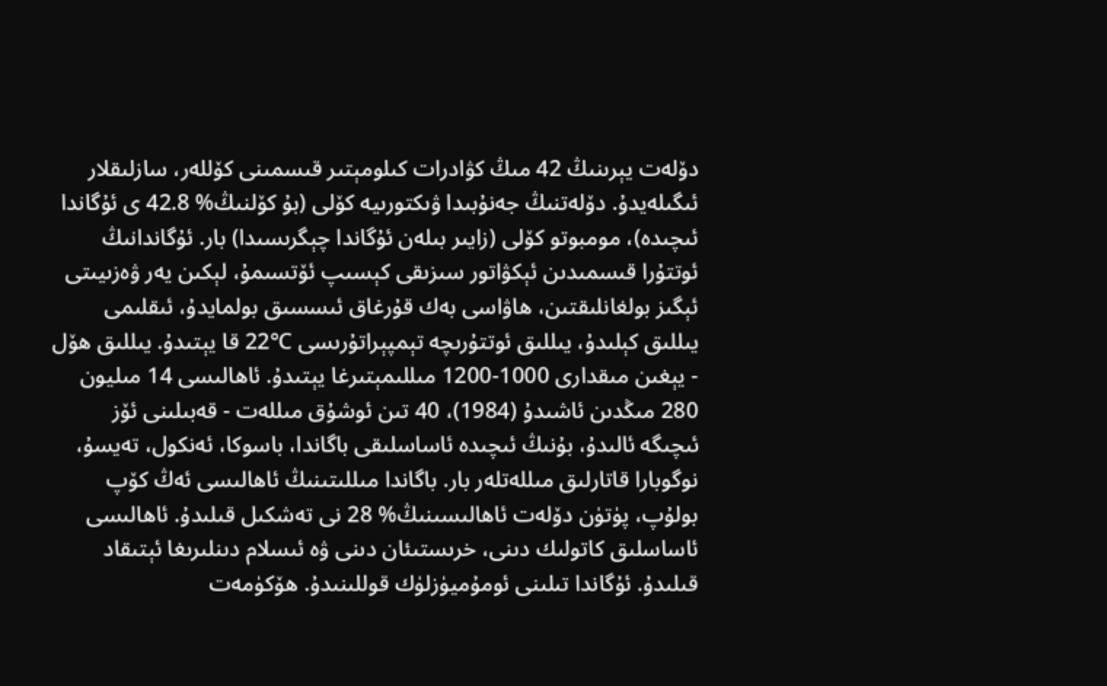دۆلەت يېرىنىڭ 42 مىڭ كۋادرات كىلومېتىر قىسمىنى كۆللەر، سازلىقلار ئىگىلەيدۇ. دۆلەتنىڭ جەنۇبىدا ۋىكتورىيە كۆلى (بۇ كۆلنىڭ% 42.8 ى ئۇگاندا ئىچىدە)، مومبوتو كۆلى (زايىر بىلەن ئۇگاندا چېگرىسىدا) بار. ئۇگاندانىڭ ئوتتۇرا قىسمىدىن ئېكۋاتور سىزىقى كېسىپ ئۆتسىمۇ، لېكىن يەر ۋەزىيىتى ئېگىز بولغانلىقتىن، ھاۋاسى بەك قۇرغاق ئىسسىق بولمايدۇ، ئىقلىمى يىللىق كېلىدۇ، يىللىق ئوتتۇرىچە تېمپېراتۇرىسى ℃22 قا يېتىدۇ. يىللىق ھۆل - يېغىن مىقدارى 1000-1200 مىللىمېتىرغا يېتىدۇ. ئاھالىسى 14 مىليون 280 مىڭدىن ئاشىدۇ (1984)، 40 تىن ئوشۇق مىللەت - قەبىلىنى ئۆز ئىچىگە ئالىدۇ، بۇنىڭ ئىچىدە ئاساسلىقى باگاندا، باسوكا، ئەنكول، تەيسۇ، نوگوبارا قاتارلىق مىللەتلەر بار. باگاندا مىللىتىنىڭ ئاھالىسى ئەڭ كۆپ بولۇپ، پۈتۈن دۆلەت ئاھالىسىنىڭ% 28 نى تەشكىل قىلىدۇ. ئاھالىسى ئاساسلىق كاتولىك دىنى، خرىستىئان دىنى ۋە ئىسلام دىنلىرىغا ئېتىقاد قىلىدۇ. ئۇگاندا تىلىنى ئومۇميۈزلۈك قوللىنىدۇ. ھۆكۈمەت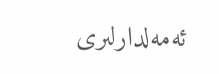ئەمەلدارلىرى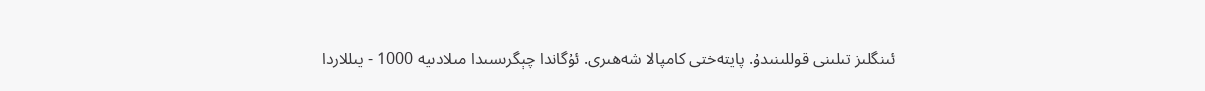ئىنگلىز تىلىنى قوللىنىدۇ. پايتەختى كامپالا شەھىرى. ئۇگاندا چېگرىسىدا مىلادىيە 1000 - يىللاردا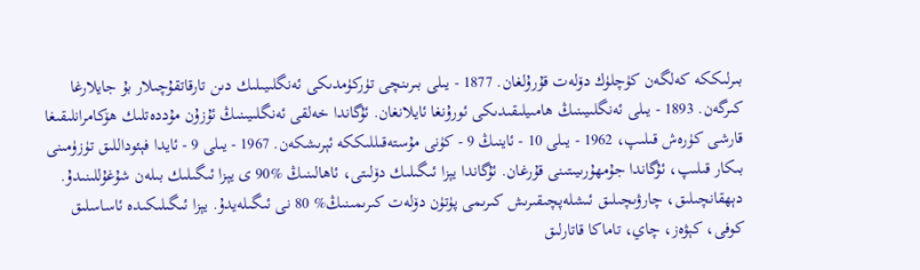بىرلىككە كەلگەن كۈچلۈك دۆلەت قۇرۇلغان. 1877 - يىلى بىرىنچى تۈركۈمدىكى ئەنگلىيىلىك دىن تارقاتقۇچىلار بۇ جايلارغا كىرگەن. 1893 - يىلى ئەنگلىيىنىڭ ھامىيلىقىدىكى ئورۇنغا ئايلانغان. ئۇگاندا خەلقى ئەنگلىيىنىڭ ئۇزۇن مۇددەتلىك ھۆكامرانلىقىغا قارشى كۈرەش قىلىپ، 1962 - يىلى 10 - ئاينىڭ 9 - كۈنى مۇستەقىللىككە ئېرىشكەن. 1967 - يىلى 9 - ئايدا فېئوداللىق تۈزۈمىنى بىكار قىلىپ، ئۇگاندا جۇمھۇرىيىتىنى قۇرغان. ئۇگاندا يېزا ئىگىلىك دۆلىتى، ئاھالىنىڭ %90 ى يېزا ئىگىلىك بىلەن شۇغۇللىنىدۇ. دېھقانچىلىق، چارۋىچىلىق ئىشلەپچىقىرىش كىرىمى پۈتۈن دۆلەت كىرىمىنىڭ% 80 نى ئىگىلەيدۇ. يېزا ئىگىلىكىدە ئاساسلىق كوفى، كېۋەز، چاي، تاماكا قاتارلىق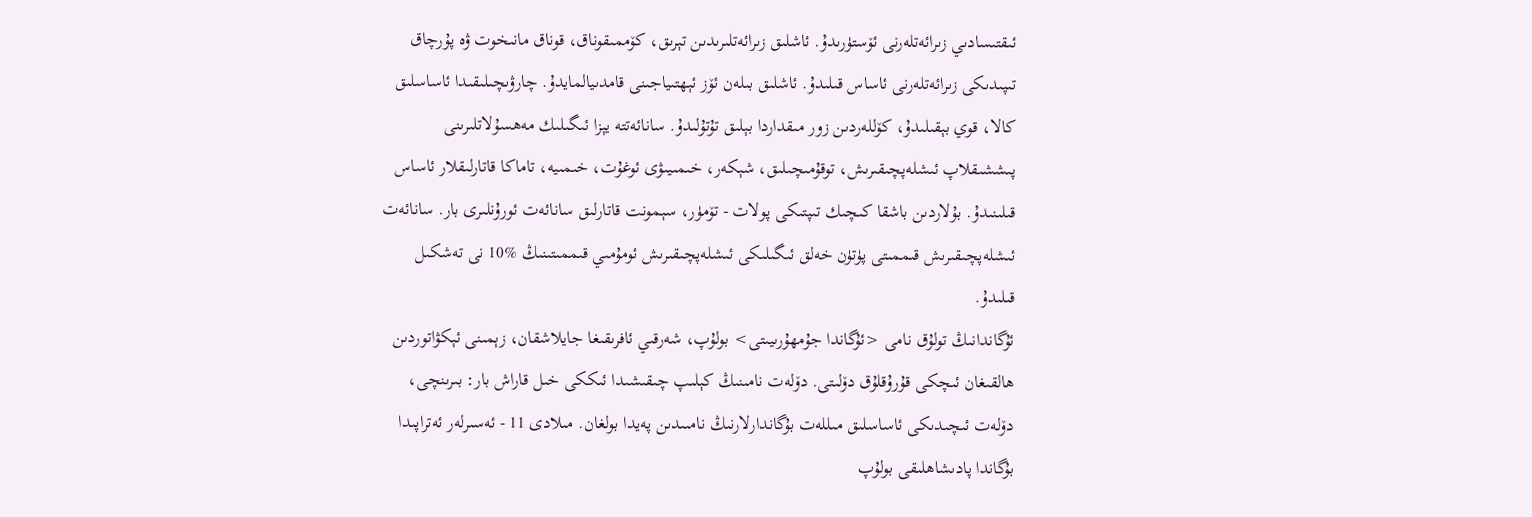ئىقتىسادىي زىرائەتلەرنى ئۆستۈرىدۇ. ئاشلىق زىرائەتلىرىدىن تېرىق، كۆممىقوناق، قوناق مانىخوت ۋە پۇرچاق تىپىدىكى زىرائەتلەرنى ئاساس قىلىدۇ. ئاشلىق بىلەن ئۆز ئېھتىياجىنى قامدىيالمايدۇ. چارۋىچىلىقىدا ئاساسلىق كالا، قوي بېقىلىدۇ، كۆللەردىن زور مىقداردا بېلىق تۇتۇلىدۇ. سانائەتتە يېزا ئىگىلىك مەھسۇلاتلىرىنى پىششىقلاپ ئىشلەپچىقىرىش، توقۇمىچىلىق، شېكەر، خىمىيىۋى ئوغۇت، خىمىيە، تاماكا قاتارلىقلار ئاساس قىلىنىدۇ. بۇلاردىن باشقا كىچىك تىپتىكى پولات - تۆمۈر، سېمونت قاتارلىق سانائەت ئورۇنلىرى بار. سانائەت ئىشلەپچىقىرىش قىممىتى پۈتۈن خەلق ئىگىلىكى ئىشلەپچىقىرىش ئومۇمىي قىممىتىنىڭ %10 نى تەشكىل قىلىدۇ.
ئۇگاندانىڭ تولۇق نامى <ئۇگاندا جۇمھۇرىيىتى> بولۇپ، شەرقىي ئافرىقىغا جايلاشقان، زېمىنى ئېكۋاتوردىن ھالقىغان ئىچكى قۇرۇقلۇق دۆلىتى. دۆلەت نامىنىڭ كېلىپ چىقىشىدا ئىككى خىل قاراش بار: بىرىنچى، دۆلەت ئىچىدىكى ئاساسلىق مىللەت بۇگاندارلارنىڭ نامىىدىن پەيدا بولغان. مىلادى 11 - ئەسىرلەر ئەتراپىدا بۇگاندا پادىشاھلىقى بولۇپ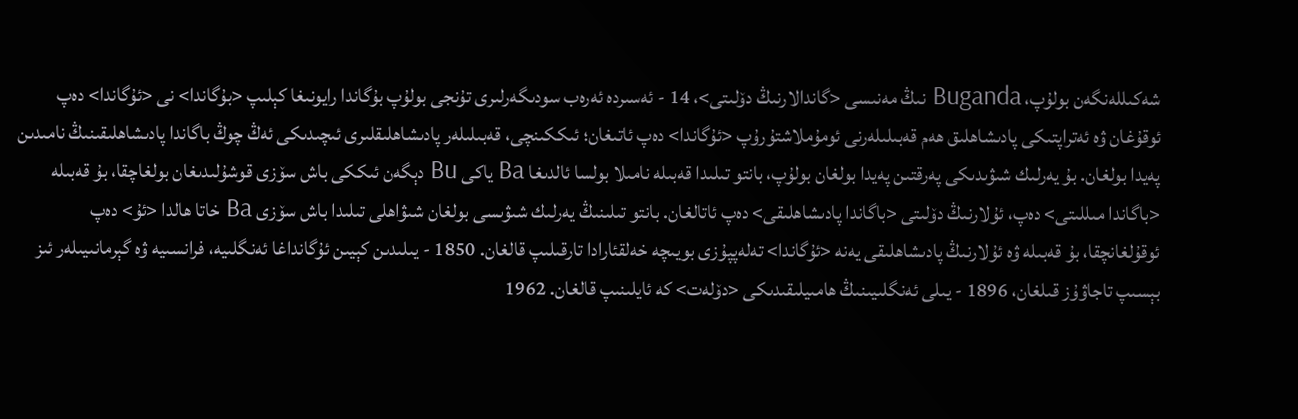شەكىللەنگەن بولۇپ، Buganda نىڭ مەنىسى <گاندالارنىڭ دۆلىتى>، 14 - ئەسىردە ئەرەب سودىگەرلىرى تۇنجى بولۇپ بۇگاندا رايونىغا كېلىپ <بۇگاندا> نى <ئۇگاندا> دەپ ئوقۇغان ۋە ئەتراپتىكى پادىشاھلىق ھەم قەبىلىلەرنى ئومۇملاشتۇرۇپ <ئۇگاندا> دەپ ئاتىغان؛ ئىككىنچى، قەبىلىلەر پادىشاھلىقلىرى ئىچىدىكى ئەڭ چوڭ باگاندا پادىشاھلىقىنىڭ نامىدىن پەيدا بولغان. بۇ يەرلىك شىۋىدىكى پەرقتىن پەيدا بولغان بولۇپ، بانتو تىلىدا قەبىلە نامىلا بولسا ئالدىغا Ba ياكى Bu دېگەن ئىككى باش سۆزى قوشۇلىدىغان بولغاچقا، بۇ قەبىلە <باگاندا مىللىتى> دەپ، ئۇلارنىڭ دۆلىتى <باگاندا پادىشاھلىقى> دەپ ئاتالغان. بانتو تىلىنىڭ يەرلىك شىۋىسى بولغان شىۋاھلى تىلىدا باش سۆزى Ba خاتا ھالدا <ئۇ> دەپ ئوقۇلغانچقا، بۇ قەبىلە ۋە ئۇلارنىڭ پادىشاھلىقى يەنە <ئۇگاندا> تەلەپپۇزى بويىچە خەلقئارادا تارقىلىپ قالغان. 1850 - يىلىدىن كېيىن ئۇگانداغا ئەنگلىيە، فرانسىيە ۋە گېرمانىيىلەر ئىز بېسىپ تاجاۋۇز قىلغان، 1896 - يىلى ئەنگلىيىنىڭ ھامىيلىقىدىكى <دۆلەت> كە ئايلىنىپ قالغان. 1962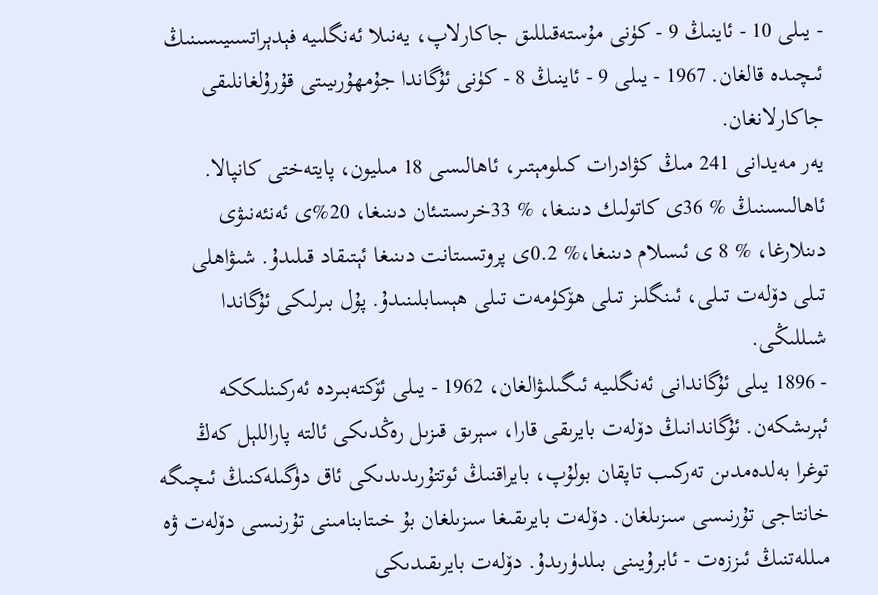- يىلى 10 - ئاينىڭ 9 - كۈنى مۇستەقىللىق جاكارلاپ، يەنىلا ئەنگلىيە فېدېراتسىيىسىنىڭ ئىچىدە قالغان. 1967 - يىلى 9 - ئاينىڭ 8 - كۈنى ئۇگاندا جۇمھۇرىيىتى قۇرۇلغانلىقى جاكارلانغان.
يەر مەيدانى 241 مىڭ كۋادرات كىلومېتىر، ئاھالىسى 18 مىليون، پايتەختى كانپالا. ئاھالىسىنىڭ % 36ى كاتولىك دىنىغا، % 33خرىستىئان دىنىغا، 20%ى ئەنئەنىۋى دىنلارغا، % 8 ى ئىسلام دىنىغا،% 0.2ى پروتسىتانت دىنىغا ئېتىقاد قىلىدۇ. شىۋاھلى تىلى دۆلەت تىلى، ئىنگلىز تىلى ھۆكۈمەت تىلى ھېسابلىنىدۇ. پۇل بىرلىكى ئۇگاندا شىللىڭى.
- 1896 يىلى ئۇگاندانى ئەنگلىيە ئىگىلىۋالغان، 1962 - يىلى ئۆكتەبىردە ئەركىنلىككە ئېرىشكەن. ئۇگاندانىڭ دۆلەت بايرىقى قارا، سېرىق قىزىل رەڭدىكى ئالتە پاراللېل كەڭ توغرا بەلدەمدىن تەركىب تاپقان بولۇپ، بايراقنىڭ ئوتتۇرىدىدىكى ئاق دۈگىلەكنىڭ ئىچىگە خانتاجى تۇرنىسى سىزىلغان. دۆلەت بايرىقىغا سىزىلغان بۇ خىتابنامىنى تۇرنىسى دۆلەت ۋە مىللەتنىڭ ئىززەت - ئابرۇيىنى بىلدۈرىدۇ. دۆلەت بايرىقىدىكى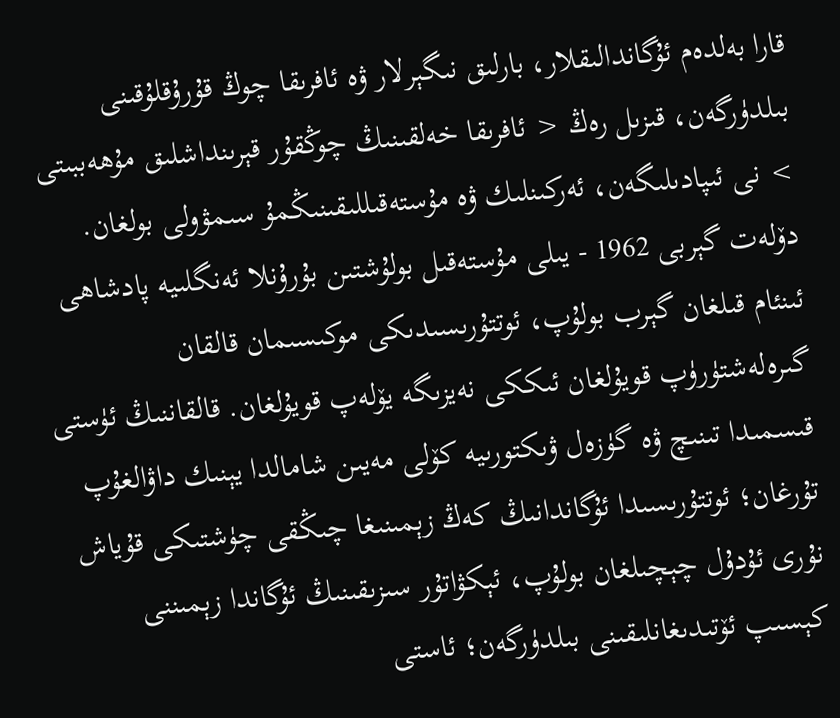قارا بەلدەم ئۇگاندالىقلار، بارلىق نىگېرلار ۋە ئافرىقا چوڭ قۇرۇقلۇقىنى بىلدۈرگەن، قىزىل رەڭ < ئافرىقا خەلقىنىڭ چوڭقۇر قېرىنداشلىق مۇھەببىتى > نى ئىپادىلىگەن، ئەركىنلىك ۋە مۇستەقىللىقىنىڭمۇ سىمۋولى بولغان.
دۆلەت گېربى 1962 - يىلى مۇستەقىل بولۇشتىن بۇرۇنلا ئەنگلىيە پادشاھى ئىنئام قىلغان گېرب بولۇپ، ئوتتۇرىسىدىكى موكىسىمان قالقان گىرەلەشتۈرۈپ قويۇلغان ئىككى نەيزىگە يۆلەپ قويۇلغان. قالقاننىڭ ئۈستى قىسمىدا تىنىچ ۋە گۈزەل ۋىكتورىيە كۆلى مەيىن شامالدا يېنىك داۋالغۇپ تۇرغان؛ ئوتتۇرىسىدا ئۇگاندانىڭ كەڭ زېمىنىغا چىڭقى چۈشتىكى قۇياش نۇرى ئۇدۇل چېچىلغان بولۇپ، ئېكۋاتۇر سىزىقىنىڭ ئۇگاندا زېمىننى كېسىپ ئۆتىدىغانلىقىنى بىلدۈرگەن؛ ئاستى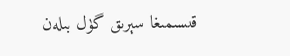قىسىمىغا سېرىق گۈل بىلەن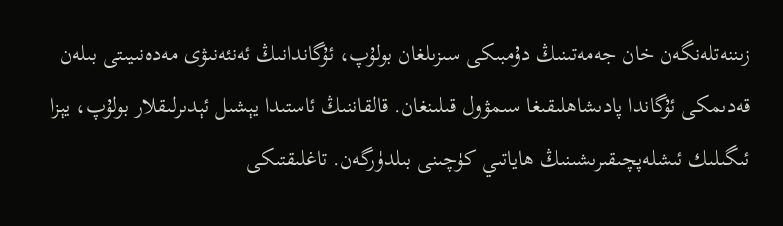زىننەتلەنگەن خان جەمەتىنىڭ دۇمبىكى سىزىلغان بولۇپ، ئۇگاندانىڭ ئەنئەنىۋى مەدەنىيىتى بىلەن قەدىمكى ئۇگاندا پادىشاھلىقىغا سىمۋول قىلىنغان. قالقاننىڭ ئاستىدا يېشىل ئېدىرلىقلار بولۇپ، يېزا ئىگىلىك ئىشلەپچىقىرىشىنىڭ ھاياتىي كۈچىنى بىلدۈرگەن. تاغلىقتىكى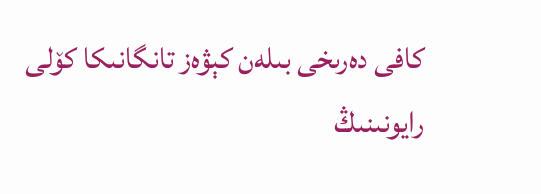كافى دەرىخى بىلەن كېۋەز تانگانىكا كۆلى رايونىنىڭ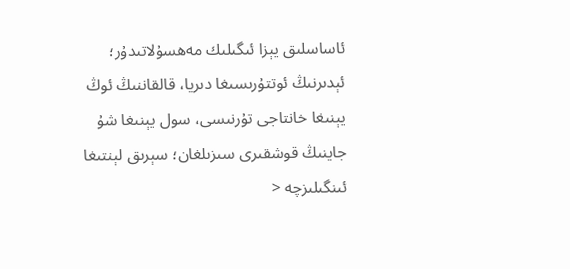ئاساسلىق يېزا ئىگىلىك مەھسۇلاتىدۇر؛ ئېدىرنىڭ ئوتتۇرىسىغا دىريا، قالقاننىڭ ئوڭ يېنىغا خانتاجى تۇرنىسى، سول يېنىغا شۇ جاينىڭ قوشقىرى سىزىلغان؛ سېرىق لېنتىغا ئىنگىلىزچە <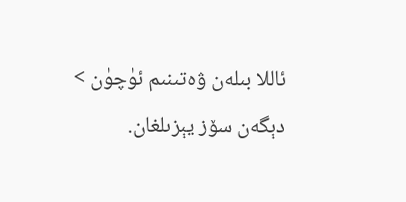ئاللا بىلەن ۋەتىنىم ئۈچۈن > دېگەن سۆز يېزىلغان.